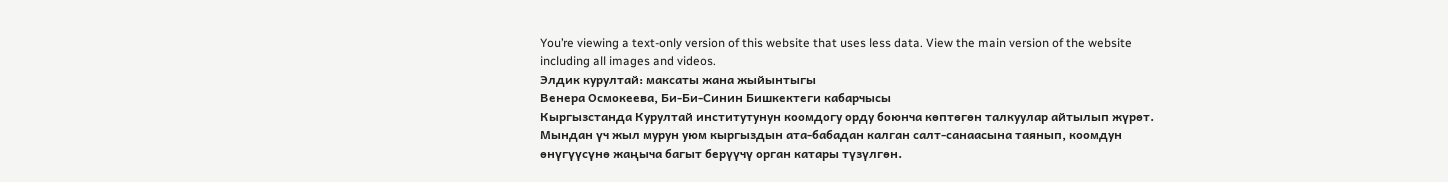You’re viewing a text-only version of this website that uses less data. View the main version of the website including all images and videos.
Элдик курултай: максаты жана жыйынтыгы
Венера Осмокеева, Би-Би-Синин Бишкектеги кабарчысы
Кыргызстанда Курултай институтунун коомдогу орду боюнча көптөгөн талкуулар айтылып жүрөт. Мындан үч жыл мурун уюм кыргыздын ата-бабадан калган салт-санаасына таянып, коомдун өнүгүүсүнө жаңыча багыт берүүчү орган катары түзүлгөн.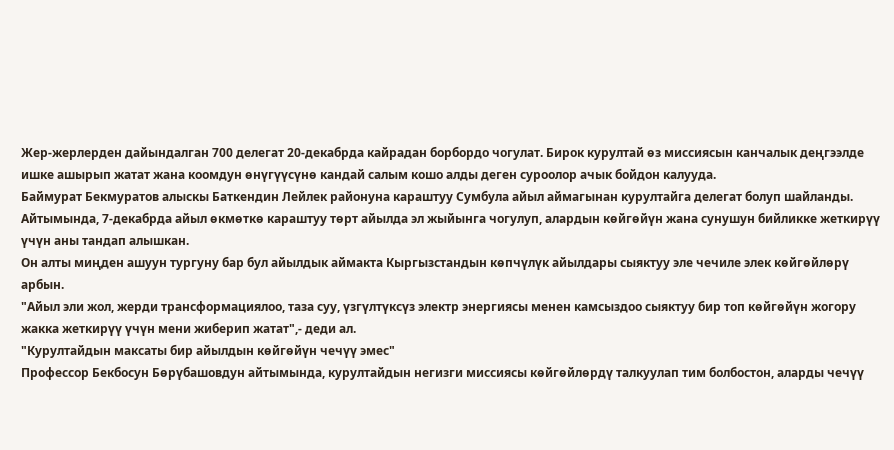Жер-жерлерден дайындалган 700 делегат 20-декабрда кайрадан борбордо чогулат. Бирок курултай өз миссиясын канчалык деңгээлде ишке ашырып жатат жана коомдун өнүгүүсүнө кандай салым кошо алды деген суроолор ачык бойдон калууда.
Баймурат Бекмуратов алыскы Баткендин Лейлек районуна караштуу Сумбула айыл аймагынан курултайга делегат болуп шайланды.
Айтымында, 7-декабрда айыл өкмөткө караштуу төрт айылда эл жыйынга чогулуп, алардын көйгөйүн жана сунушун бийликке жеткирүү үчүн аны тандап алышкан.
Он алты миңден ашуун тургуну бар бул айылдык аймакта Кыргызстандын көпчүлүк айылдары сыяктуу эле чечиле элек көйгөйлөрү арбын.
"Айыл эли жол, жерди трансформациялоо, таза суу, үзгүлтүксүз электр энергиясы менен камсыздоо сыяктуу бир топ көйгөйүн жогору жакка жеткирүү үчүн мени жиберип жатат",- деди ал.
"Курултайдын максаты бир айылдын көйгөйүн чечүү эмес"
Профессор Бекбосун Бөрүбашовдун айтымында, курултайдын негизги миссиясы көйгөйлөрдү талкуулап тим болбостон, аларды чечүү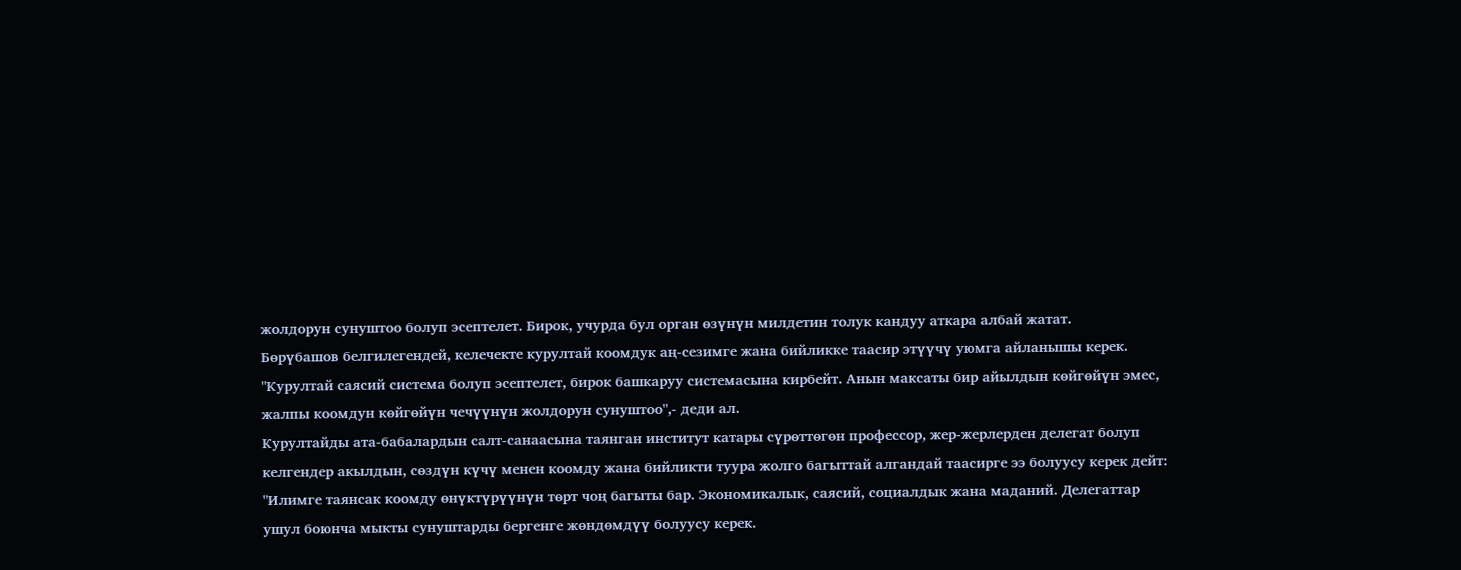жолдорун сунуштоо болуп эсептелет. Бирок, учурда бул орган өзүнүн милдетин толук кандуу аткара албай жатат.
Бөрүбашов белгилегендей, келечекте курултай коомдук аң-сезимге жана бийликке таасир этүүчү уюмга айланышы керек.
"Курултай саясий система болуп эсептелет, бирок башкаруу системасына кирбейт. Анын максаты бир айылдын көйгөйүн эмес, жалпы коомдун көйгөйүн чечүүнүн жолдорун сунуштоо",- деди ал.
Курултайды ата-бабалардын салт-санаасына таянган институт катары сүрөттөгөн профессор, жер-жерлерден делегат болуп келгендер акылдын, сөздүн күчү менен коомду жана бийликти туура жолго багыттай алгандай таасирге ээ болуусу керек дейт:
"Илимге таянсак коомду өнүктүрүүнүн төрт чоң багыты бар. Экономикалык, саясий, социалдык жана маданий. Делегаттар ушул боюнча мыкты сунуштарды бергенге жөндөмдүү болуусу керек.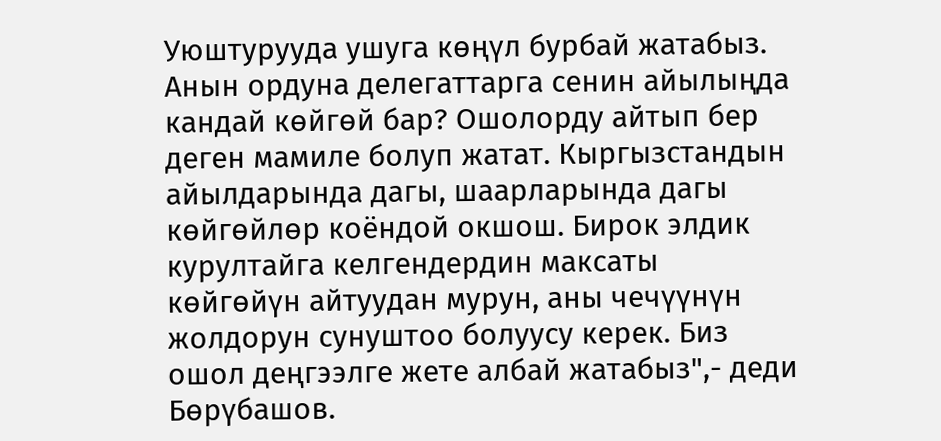Уюштурууда ушуга көңүл бурбай жатабыз. Анын ордуна делегаттарга сенин айылыңда кандай көйгөй бар? Ошолорду айтып бер деген мамиле болуп жатат. Кыргызстандын айылдарында дагы, шаарларында дагы көйгөйлөр коёндой окшош. Бирок элдик курултайга келгендердин максаты көйгөйүн айтуудан мурун, аны чечүүнүн жолдорун сунуштоо болуусу керек. Биз ошол деңгээлге жете албай жатабыз",- деди Бөрүбашов.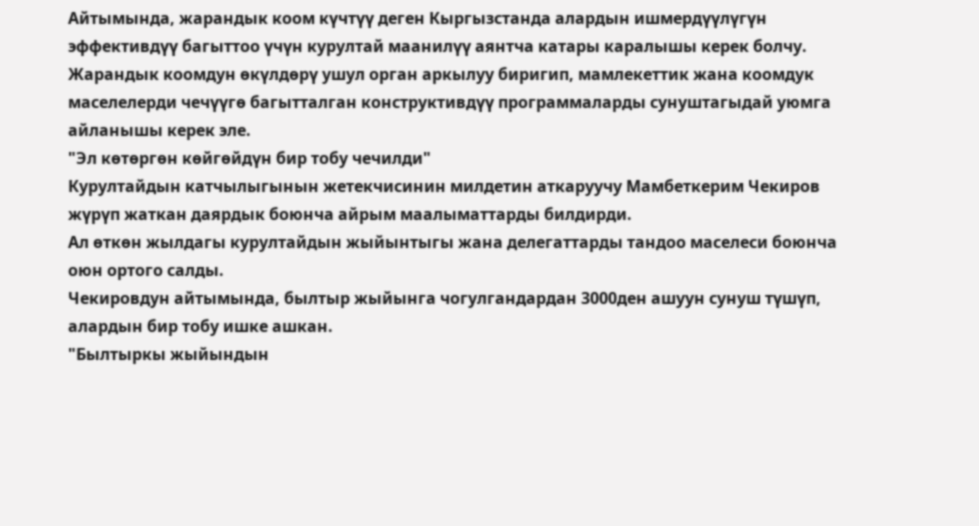Айтымында, жарандык коом күчтүү деген Кыргызстанда алардын ишмердүүлүгүн эффективдүү багыттоо үчүн курултай маанилүү аянтча катары каралышы керек болчу.
Жарандык коомдун өкүлдөрү ушул орган аркылуу биригип, мамлекеттик жана коомдук маселелерди чечүүгө багытталган конструктивдүү программаларды сунуштагыдай уюмга айланышы керек эле.
"Эл көтөргөн көйгөйдүн бир тобу чечилди"
Курултайдын катчылыгынын жетекчисинин милдетин аткаруучу Мамбеткерим Чекиров жүрүп жаткан даярдык боюнча айрым маалыматтарды билдирди.
Ал өткөн жылдагы курултайдын жыйынтыгы жана делегаттарды тандоо маселеси боюнча оюн ортого салды.
Чекировдун айтымында, былтыр жыйынга чогулгандардан 3000ден ашуун сунуш түшүп, алардын бир тобу ишке ашкан.
"Былтыркы жыйындын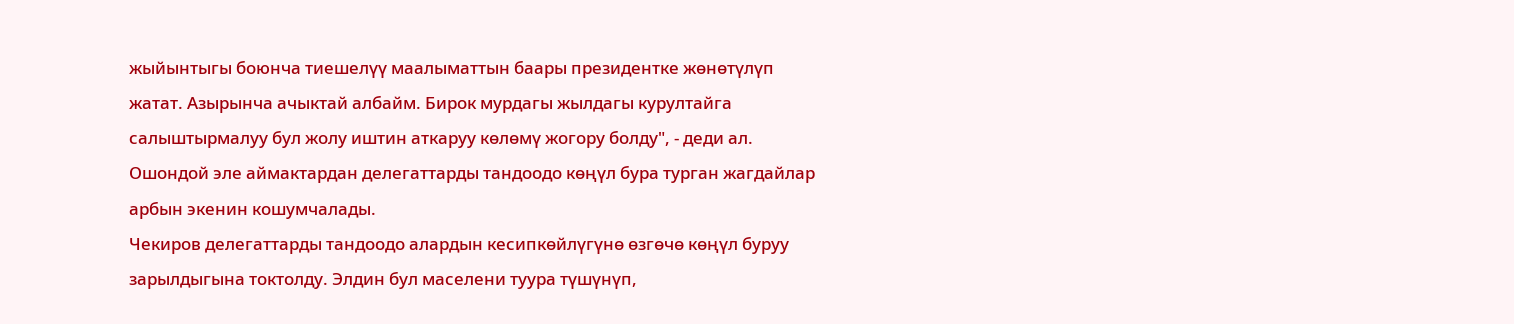жыйынтыгы боюнча тиешелүү маалыматтын баары президентке жөнөтүлүп жатат. Азырынча ачыктай албайм. Бирок мурдагы жылдагы курултайга салыштырмалуу бул жолу иштин аткаруу көлөмү жогору болду", - деди ал.
Ошондой эле аймактардан делегаттарды тандоодо көңүл бура турган жагдайлар арбын экенин кошумчалады.
Чекиров делегаттарды тандоодо алардын кесипкөйлүгүнө өзгөчө көңүл буруу зарылдыгына токтолду. Элдин бул маселени туура түшүнүп,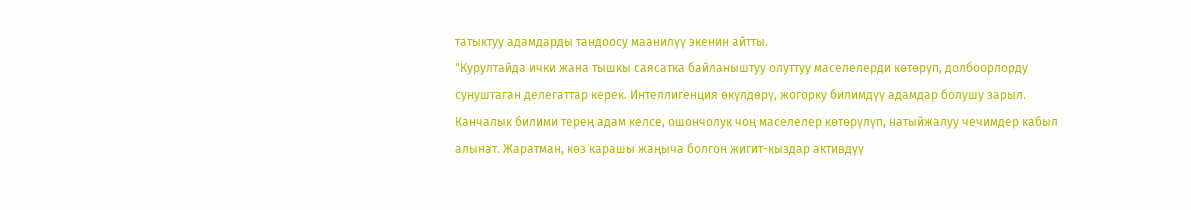татыктуу адамдарды тандоосу маанилүү экенин айтты.
"Курултайда ички жана тышкы саясатка байланыштуу олуттуу маселелерди көтөрүп, долбоорлорду сунуштаган делегаттар керек. Интеллигенция өкүлдөрү, жогорку билимдүү адамдар болушу зарыл. Канчалык билими терең адам келсе, ошончолук чоң маселелер көтөрүлүп, натыйжалуу чечимдер кабыл алынат. Жаратман, көз карашы жаңыча болгон жигит-кыздар активдүү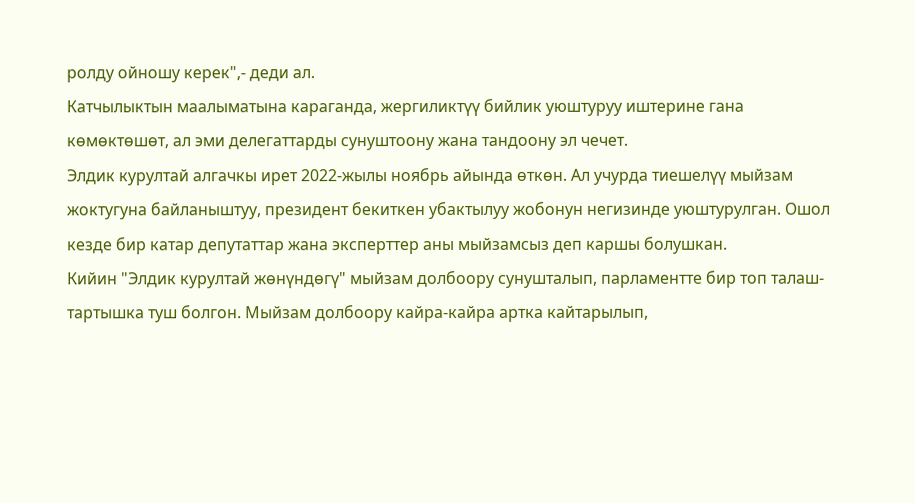ролду ойношу керек",- деди ал.
Катчылыктын маалыматына караганда, жергиликтүү бийлик уюштуруу иштерине гана көмөктөшөт, ал эми делегаттарды сунуштоону жана тандоону эл чечет.
Элдик курултай алгачкы ирет 2022-жылы ноябрь айында өткөн. Ал учурда тиешелүү мыйзам жоктугуна байланыштуу, президент бекиткен убактылуу жобонун негизинде уюштурулган. Ошол кезде бир катар депутаттар жана эксперттер аны мыйзамсыз деп каршы болушкан.
Кийин "Элдик курултай жөнүндөгү" мыйзам долбоору сунушталып, парламентте бир топ талаш-тартышка туш болгон. Мыйзам долбоору кайра-кайра артка кайтарылып,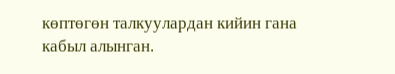көптөгөн талкуулардан кийин гана кабыл алынган.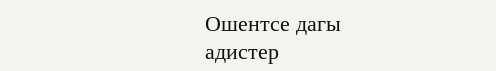Ошентсе дагы адистер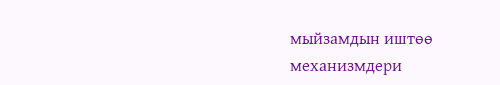мыйзамдын иштөө механизмдери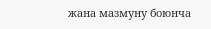жана мазмуну боюнча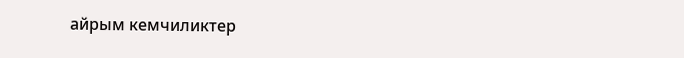айрым кемчиликтер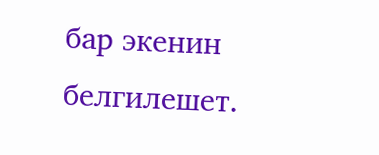бар экенин белгилешет.